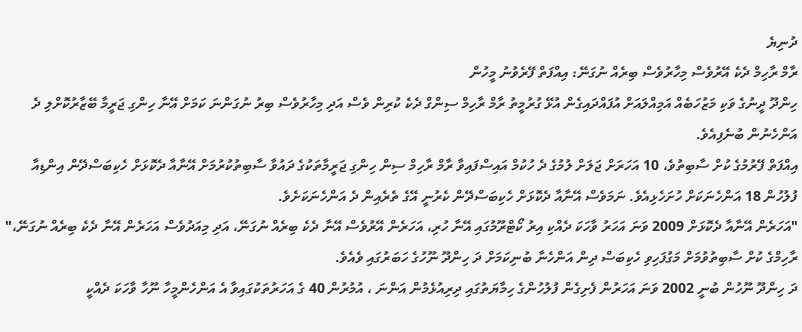ދުނިޔެ
ރާމް ރާހިމް ދެކެ އޭރުވެސް މިހާރުވެސް ބިރެއް ނުގަނޭ: އިއްފަތް ފޭރެވުނު މީހުން
ހިންދޫ ދީނުގެ ވަކި މަޒުހަބެއް އަމިއްލައަށް އުފައްދައިގެން އުޅޭ ގުރުމީތު ރާމް ރާހިމް ސިންގް ދެކެ ކުރިން ވެސް އަދި މިހާރުވެސް ބިރު ނުގަންނަ ކަމަށް އޭނާ ހިންގި ޖަރީމާ ބޭޒާރުކޮށްލި ދެ އަންހެނުން ބުނެފިއެވެ.
އިއްފަތް ފޭރުމުގެ ކުށް ސާބިތުވެ، 10 އަހަރަށް ޖަލަށް ލުމުގެ ދެ ހުކުމް އައިސްފައިވާ ރާމް ރާހިމް ސިން ހިންގި ޖަރީމާތަކުގެ ދައުވާ ސާބިތުކުރުމަށް އޭނާއާ ދެކޮޅަށް ހެކިބަސްދޭން އިންޑިއާ ފުލުހުން 18 އަންހެނަކަށް ހުށަހެޅިއެވެ. ނަމަވެސް އޭނާއާ ދެކޮޅަށް ހެކިބަސްދޭން ކެރުނީ އޭގެ ތެރެއިން ދެ އަންހެނަކަށެވެ.
"އަހަރެން އޭނާއާ ދެކޮޅަށް 2009 ވަނަ އަހަރު ވާހަކަ ދެއްކި އިރު ކޯޓްރޫމުގައި އޭނާ ހުރި، އަހަރެން އޭރުވެސް އޭނާ ދެކެ ބިރެއް ނުގަނޭ، އަދި މިއަދުވެސް އަހަރެން އޭނާ ދެކެ ބިރެއް ނުގަނޭ،" ރާހިމްގެ ކުށް ސާބިތުވުމަށް މަގުފަހިވި ހެކިބަސް ދިން އަންހެނާ ބުނިކަމަށް ދަ ހިންދޫ ނޫހުގެ ހަބަރުގައި ވެއެވެ.
ދަ ހިންދޫ ނޫހުން ބުނީ 2002 ވަނަ އަހަރުން ފެށިގެން ފުލުހުންގެ ހިމާޔަތުގައި ދިރިއުޅެމުން އަންނަ ، އުމުރުން 40 ގެ އަހަރުތަކުގައިވާ އެ އަންހެންމީހާ ނޫހާ ވާހަކަ ދެއްކީ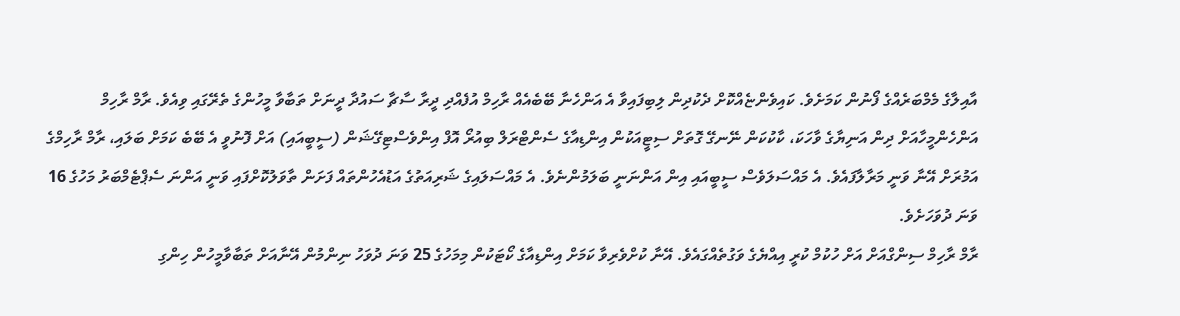އާއިލާގެ މެމްބަރެއްގެ ފޯނުން ކަމަށެވެ. ކައިވެންޏެއްކޮށް ދެކުދިން ލިބިފައިވާ އެ އަންހެނާ ބޭބެއެއް ރާހިމް އުފެއްދި ދީރާ ސާޗާ ސައުދާ ދީނަށް ތަބާވާ މީހުންގެ ތެރޭގައި ވިއެވެ. ރާމް ރާހިމް އަންހެންމީހާއަށް ދިން އަނިޔާގެ ވާހަކަ، ކާކުކަން ނޭނގޭ ގޮތަށް ސިޓީއަކުން އިންޑިއާގެ ސެންޓްރަލް ބިއުރޯ އޮފް އިންވެސްޓިގޭޝަން (ސީބީއައި) އަށް ފޮނުވީ އެ ބޭބެ ކަމަށް ބަލައި، ރާމް ރާހިމްގެ އަމުރަށް އޭނާ ވަނީ މަރާލާފައެވެ. އެ މައްސަލަވެސް ސީބީއައި އިން އަންނަނީ ބަލަމުންނެވެ. އެ މައްސަލައިގެ ޝަރިއަތުގެ އަޑުއެހުންތައް ފަށަން ތާވަލުކޮށްފައި ވަނީ އަންނަ ސެޕްޓެމްބަރު މަހުގެ 16 ވަނަ ދުވަހަށެވެ.
ރާމް ރާހިމް ސިންގްއަށް އަށް ހުކުމް ކުރީ އިއްޔެގެ ވަގުތެއްގައެވެ. އޭނާ ކުށްވެރިވާ ކަމަށް އިންޑިއާގެ ކޯޓަކުން މިމަހުގެ 25 ވަނަ ދުވަހު ނިންމުން އޭނާއަށް ތަބާވާމީހުން ހިންގި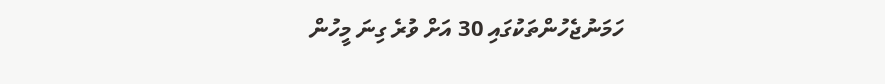ހަމަނުޖެހުންތަކުގައި 30 އަށް ވުރެ ގިނަ މީހުން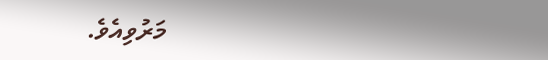މަރުވިއެވެ.